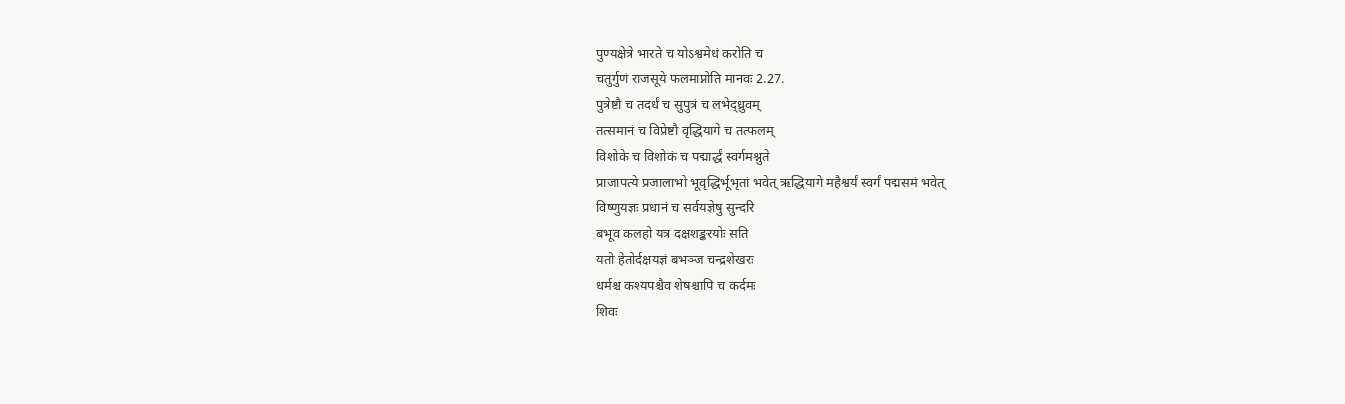पुण्यक्षेत्रे भारते च योऽश्वमेधं करोति च
चतुर्गुणं राजसूये फलमाप्नोति मानवः 2.27.
पुत्रेष्टौ च तदर्धं च सुपुत्रं च लभेद्ध्रुवम्
तत्समानं च विप्रेष्टौ वृद्धियागे च तत्फलम्
विशोके च विशोकं च पद्मार्द्धं स्वर्गमश्नुते
प्राजापत्ये प्रजालाभो भूवृद्धिर्भूभृतां भवेत् ऋद्धियागे महैश्वर्यं स्वर्गं पद्मसमं भवेत्
विष्णुयज्ञः प्रधानं च सर्वयज्ञेषु सुन्दरि
बभूव कलहो यत्र दक्षशङ्करयोः सति
यतो हेतोर्दक्षयज्ञं बभञ्ज चन्द्रशेखरः
धर्मश्च कश्यपश्चैव शेषश्चापि च कर्दमः
शिवः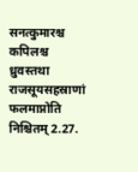सनत्कुमारश्च कपिलश्च ध्रुवस्तथा
राजसूयसहस्राणां फलमाप्नोति निश्चितम् 2.27.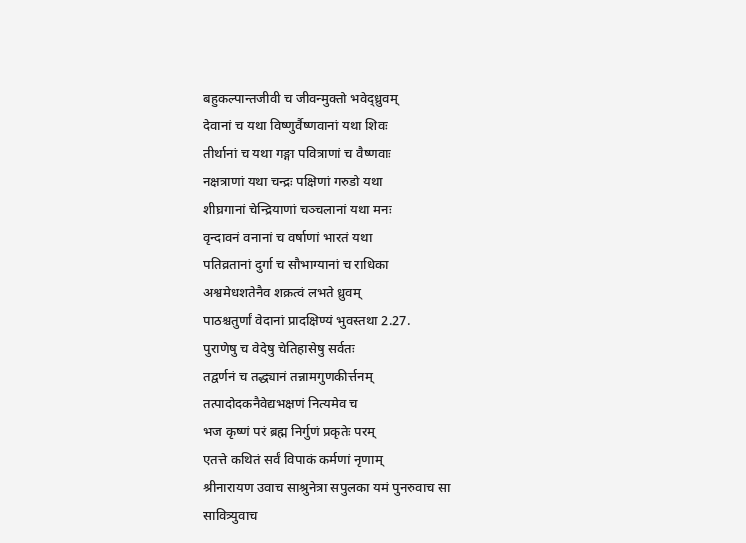बहुकल्पान्तजीवी च जीवन्मुक्तो भवेद्ध्रुवम्
देवानां च यथा विष्णुर्वैष्णवानां यथा शिवः
तीर्थानां च यथा गङ्गा पवित्राणां च वैष्णवाः
नक्षत्राणां यथा चन्द्रः पक्षिणां गरुडो यथा
शीघ्रगानां चेन्द्रियाणां चञ्चलानां यथा मनः
वृन्दावनं वनानां च वर्षाणां भारतं यथा
पतिव्रतानां दुर्गा च सौभाग्यानां च राधिका
अश्वमेधशतेनैव शक्रत्वं लभते ध्रुवम्
पाठश्चतुर्णां वेदानां प्रादक्षिण्यं भुवस्तथा 2.27.
पुराणेषु च वेदेषु चेतिहासेषु सर्वतः
तद्वर्णनं च तद्ध्यानं तन्नामगुणकीर्त्तनम्
तत्पादोदकनैवेद्यभक्षणं नित्यमेव च
भज कृष्णं परं ब्रह्म निर्गुणं प्रकृतेः परम्
एतत्ते कथितं सर्वं विपाकं कर्मणां नृणाम्
श्रीनारायण उवाच साश्रुनेत्रा सपुलका यमं पुनरुवाच सा
सावित्र्युवाच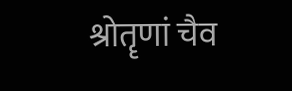श्रोतॄणां चैव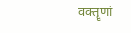वक्तॄणां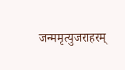जन्ममृत्युजराहरम्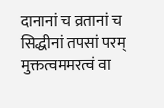दानानां च व्रतानां च सिद्धीनां तपसां परम्
मुक्तत्वममरत्वं वा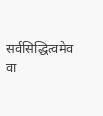सर्वसिद्धित्वमेव वा